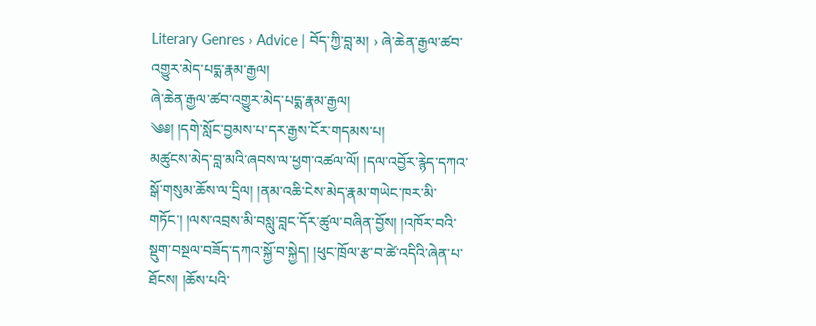Literary Genres › Advice | བོད་ཀྱི་བླ་མ། › ཞེ་ཆེན་རྒྱལ་ཚབ་འགྱུར་མེད་པདྨ་རྣམ་རྒྱལ།
ཞེ་ཆེན་རྒྱལ་ཚབ་འགྱུར་མེད་པདྨ་རྣམ་རྒྱལ།
༄༅། །དགེ་སློང་བྱམས་པ་དར་རྒྱས་ངོར་གདམས་པ།
མཚུངས་མེད་བླ་མའི་ཞབས་ལ་ཕྱག་འཚལ་ལོ། །དལ་འབྱོར་རྙེད་དཀའ་སྒོ་གསུམ་ཆོས་ལ་དྲིལ། །ནམ་འཆི་ངེས་མེད་རྣམ་གཡེང་ཁར་མི་གཏོང་། །ལས་འབྲས་མི་བསླུ་བླང་དོར་ཚུལ་བཞིན་བྱོས། །འཁོར་བའི་སྡུག་བསྔལ་བཟོད་དཀའ་སྐྱོ་བ་སྐྱེད། །ཕུང་ཁྲོལ་རྩ་བ་ཚེ་འདིའི་ཞེན་པ་ཐོངས། །ཆོས་པའི་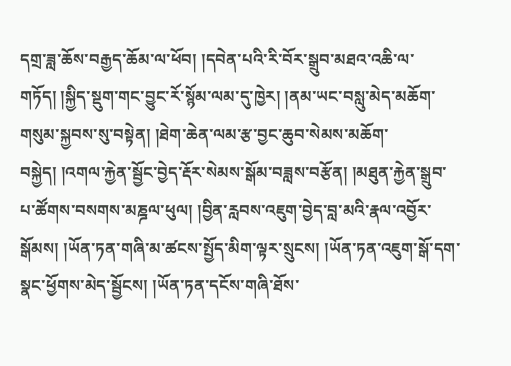དགྲ་ཟླ་ཆོས་བརྒྱད་ཆོམ་ལ་ཕོབ། །དབེན་པའི་རི་བོར་སྒྲུབ་མཐའ་འཆི་ལ་གཏོད། །སྐྱིད་སྡུག་གང་བྱུང་རོ་སྙོམ་ལམ་དུ་ཁྱེར། །ནམ་ཡང་བསླུ་མེད་མཆོག་གསུམ་སྐྱབས་སུ་བསྟེན། །ཐེག་ཆེན་ལམ་རྩ་བྱང་ཆུབ་སེམས་མཆོག་བསྐྱེད། །འགལ་རྐྱེན་སྦྱོང་བྱེད་རྡོར་སེམས་སྒོམ་བཟླས་བརྩོན། །མཐུན་རྐྱེན་སྒྲུབ་པ་ཚོགས་བསགས་མཎྜལ་ཕུལ། །བྱིན་རླབས་འཇུག་བྱེད་བླ་མའི་རྣལ་འབྱོར་སྒོམས། །ཡོན་ཏན་གཞི་མ་ཚངས་སྤྱོད་མིག་ལྟར་སྲུངས། །ཡོན་ཏན་འཇུག་སྒོ་དག་སྣང་ཕྱོགས་མེད་སྦྱོངས། །ཡོན་ཏན་དངོས་གཞི་ཐོས་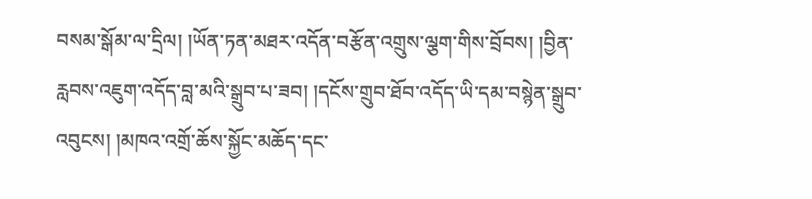བསམ་སྒོམ་ལ་དྲིལ། །ཡོན་ཏན་མཐར་འདོན་བརྩོན་འགྲུས་ལྕག་གིས་བྲོབས། །བྱིན་རླབས་འཇུག་འདོད་བླ་མའི་སྒྲུབ་པ་ཟབ། །དངོས་གྲུབ་ཐོབ་འདོད་ཡི་དམ་བསྙེན་སྒྲུབ་འབུངས། །མཁའ་འགྲོ་ཆོས་སྐྱོང་མཆོད་དང་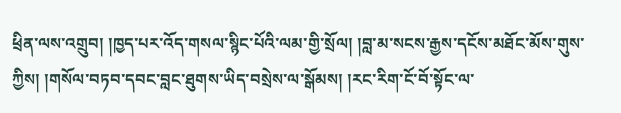ཕྲིན་ལས་འགྲུབ། །ཁྱད་པར་འོད་གསལ་སྙིང་པོའི་ལམ་གྱི་སྲོལ། །བླ་མ་སངས་རྒྱས་དངོས་མཐོང་མོས་གུས་ཀྱིས། །གསོལ་བཏབ་དབང་བླང་ཐུགས་ཡིད་བསྲེས་ལ་སྒོམས། །རང་རིག་ངོ་བོ་སྟོང་ལ་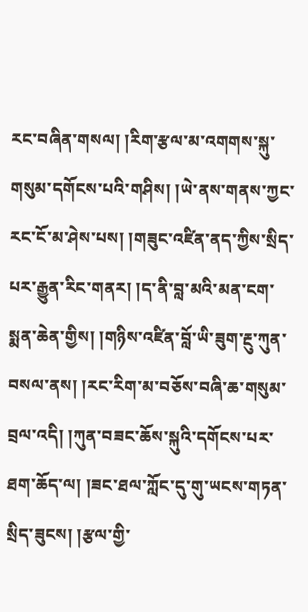རང་བཞིན་གསལ། །རིག་རྩལ་མ་འགགས་སྐུ་གསུམ་དགོངས་པའི་གཤིས། །ཡེ་ནས་གནས་ཀྱང་རང་ངོ་མ་ཤེས་པས། །གཟུང་འཛིན་ནད་ཀྱིས་སྲིད་པར་རྒྱུན་རིང་གནར། །ད་ནི་བླ་མའི་མན་ངག་སྨན་ཆེན་གྱིས། །གཉིས་འཛིན་བློ་ཡི་ཟུག་རྔུ་ཀུན་བསལ་ནས། །རང་རིག་མ་བཅོས་བཞི་ཆ་གསུམ་བྲལ་འདི། །ཀུན་བཟང་ཆོས་སྐུའི་དགོངས་པར་ཐག་ཆོད་ལ། །ཟང་ཐལ་ཀློང་དུ་གུ་ཡངས་གཏན་སྲིད་ཟུངས། །རྩལ་གྱི་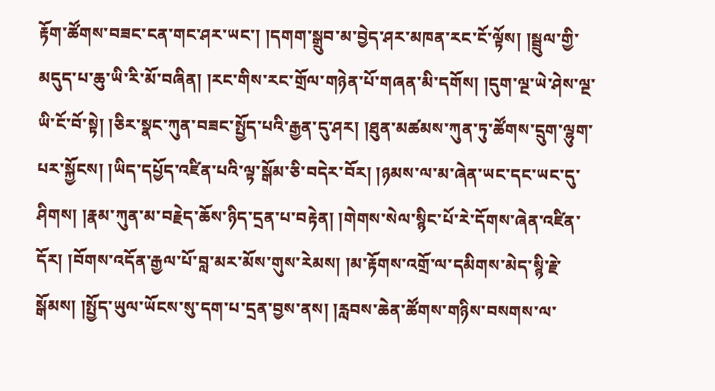རྟོག་ཚོགས་བཟང་ངན་གང་ཤར་ཡང་། །དགག་སྒྲུབ་མ་བྱེད་ཤར་མཁན་རང་ངོ་ལྟོས། །སྦྲུལ་གྱི་མདུད་པ་ཆུ་ཡི་རི་མོ་བཞིན། །རང་གིས་རང་གྲོལ་གཉེན་པོ་གཞན་མི་དགོས། །དུག་ལྔ་ཡེ་ཤེས་ལྔ་ཡི་ངོ་བོ་སྟེ། །ཅིར་སྣང་ཀུན་བཟང་སྤྱོད་པའི་རྒྱན་དུ་ཤར། །ཐུན་མཚམས་ཀུན་ཏུ་ཚོགས་དྲུག་ལྷུག་པར་སྐྱོངས། །ཡིད་དཔྱོད་འཛིན་པའི་ལྟ་སྒོམ་ཅི་བདེར་བོར། །ཉམས་ལ་མ་ཞེན་ཡང་དང་ཡང་དུ་ཤིགས། །རྣམ་ཀུན་མ་བརྗེད་ཆོས་ཉིད་དྲན་པ་བརྟེན། །གེགས་སེལ་སྙིང་པོ་རེ་དོགས་ཞེན་འཛིན་དོར། །བོགས་འདོན་རྒྱལ་པོ་བླ་མར་མོས་གུས་རེམས། །མ་རྟོགས་འགྲོ་ལ་དམིགས་མེད་སྙི་རྗེ་སྒོམས། །སྤྱོད་ཡུལ་ཡོངས་སུ་དག་པ་དྲན་བྱས་ནས། །རླབས་ཆེན་ཚོགས་གཉིས་བསགས་ལ་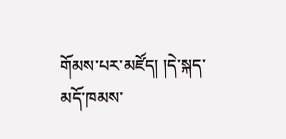གོམས་པར་མཛོད། །དེ་སྐད་མདོ་ཁམས་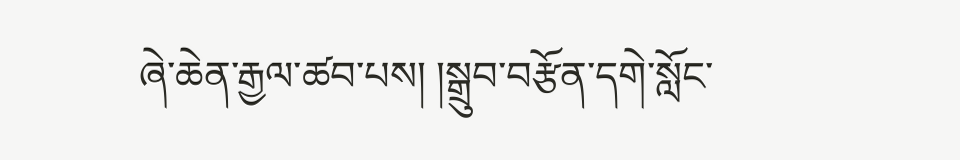ཞེ་ཆེན་རྒྱལ་ཚབ་པས། །སྒྲུབ་བརྩོན་དགེ་སློང་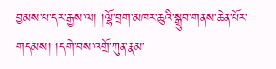བྱམས་པ་དར་རྒྱས་ལ། །ལྷོ་བྲག་མཁར་ཆུའི་སྒྲུབ་གནས་ཆེན་པོར་གདམས། །དགེ་བས་འགྲོ་ཀུན་རྣམ་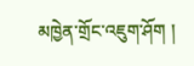མཁྱེན་གྲོང་འཇུག་ཤོག །